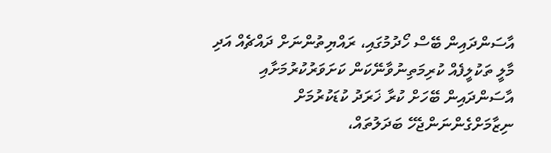އާސަންދައިން ބޭސް ހޯދުމުގައި، ރައްޔިތުންނަށް ދައްޗެއް އަދި މާލީ ތަކުލީފެއް ކުރިމަތިނުވާނޭކަން ކަށަވަރުކުރުމަށާއި އާސަންދައިން ބޭހަށް ކުރާ ޚަރަދު ކުޑަކުރުމަށް ނިޒާމަށްގެންނަންޖެހޭ ބަދަލުތައް،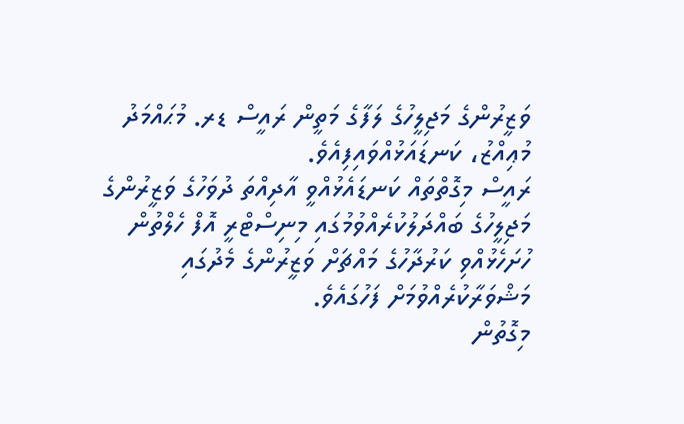ވަޒީރުންގެ މަޖިލީހުގެ ލަފާގެ މަތީން ރައީސް ޑރ. މުޙައްމަދު މުޢިއްޒު، ކަނޑައަޅުއްވައިފިއެވެ.
ރައީސް މިގޮތްތައް ކަނޑައެޅުއްވީ އާދިއްތަ ދުވަހުގެ ވަޒީރުންގެ މަޖިލީހުގެ ބައްދަލުކުރެއްވުމުގައި މިނިސްޓްރީ އޮފް ހެލްތުން ހުށަހެޅުއްވި ކަރުދާހުގެ މައްޗަށް ވަޒީރުންގެ މެދުގައި މަޝްވަރާކުރެއްވުމަށް ފަހުގައެވެ.
މިގޮތުން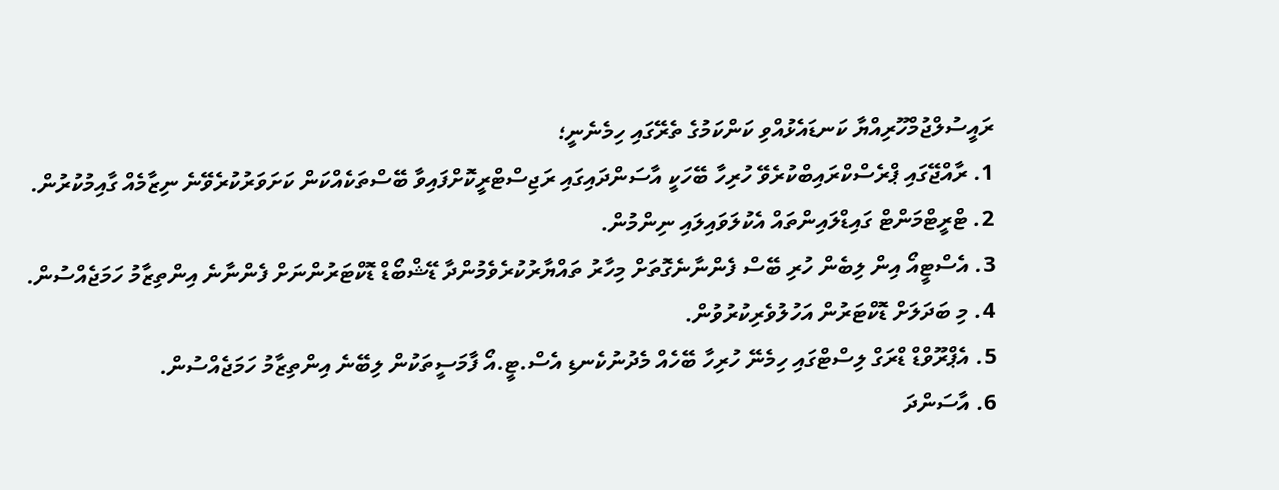ރައީސުލްޖުމްހޫރިއްޔާ ކަނޑައެޅުއްވި ކަންކަމުގެ ތެރޭގައި ހިމެނެނީ؛
1. ރާއްޖޭގައި ޕްރެސްކްރައިބްކުރެވޭ ހުރިހާ ބޭހަކީ އާސަންދައިގައި ރަޖިސްޓްރީކޮށްފައިވާ ބޭސްތަކެއްކަން ކަށަވަރުކުރެވޭނެ ނިޒާމެއް ގާއިމުކުރުން.
2. ޓްރީޓްމަންޓް ގައިޑްލައިންތައް އެކުލަވައިލައި ނިންމުން.
3. އެސްޓީއޯ އިން ލިބެން ހުރި ބޭސް ފެންނާނެގޮތަށް މިހާރު ތައްޔާރުކުރެވެމުންދާ ޑޭޝްބޯޑް ޑޮކްޓަރުންނަށް ފެންނާނެ އިންތިޒާމު ހަމަޖެއްސުން.
4. މި ބަދަލަށް ޑޮކްޓަރުން އަހުލުވެރިކުރުވުން.
5. އެޕްރޫވްޑް ޑްރަގް ލިސްޓްގައި ހިމެނޭ ހުރިހާ ބޭހެއް މެދުނުކެނޑި އެސް.ޓީ.އޯ ފާމަސީތަކުން ލިބޭނެ އިންތިޒާމު ހަމަޖެއްސުން.
6. އާސަންދަ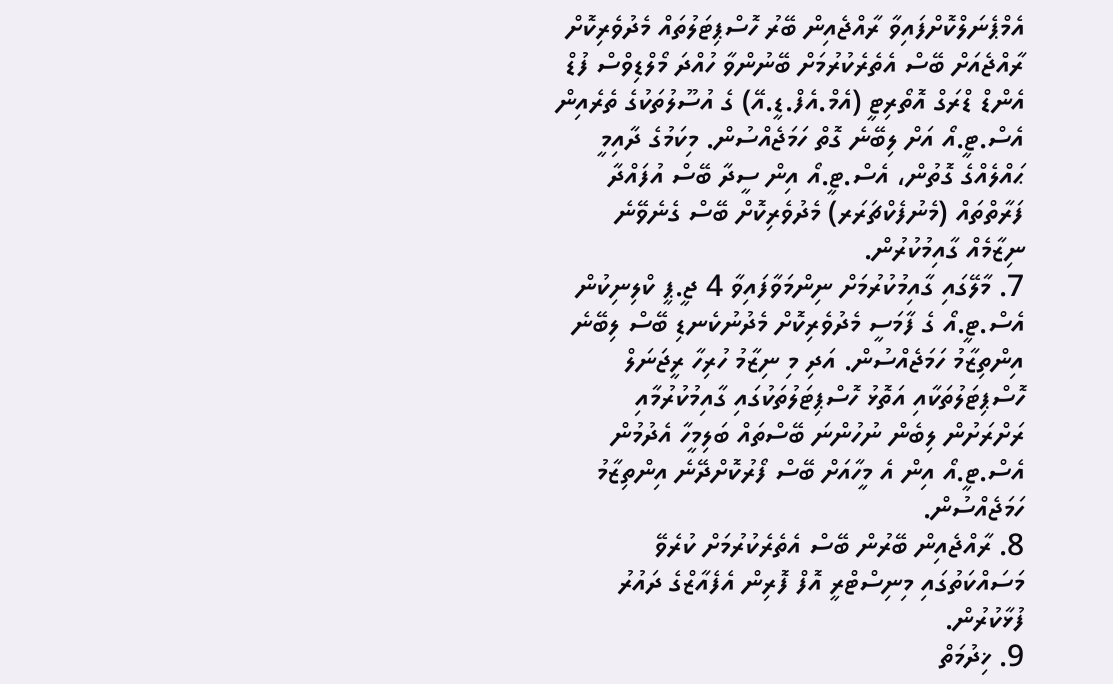އެމްޕެނަލްކޮށްފައިވާ ރާއްޖެއިން ބޭރު ހޮސްޕިޓަލުތައް މެދުވެރިކޮށް ރާއްޖެއަށް ބޭސް އެތެރެކުރުމަށް ބޭނުންވާ ހުއްދަ މޯލްޑިވްސް ފުޑް އެންޑް ޑްރަގް އޮތޯރިޓީ (އެމް.އެފް.ޑީ.އޭ) ގެ އުސޫލުތަކުގެ ތެރެއިން އެސް.ޓީ.އޯ އަށް ލިބޭނެ ގޮތް ހަމަޖެއްސުން. މިކަމުގެ ދާއިމީ ޙައްލެއްގެ ގޮތުން، އެސް.ޓީ.އޯ އިން ސީދާ ބޭސް އުފައްދާ ފަރާތްތައް (މެނުފެކްޗަރަރ) މެދުވެރިކޮށް ބޭސް ގެނެވޭނެ ނިޒާމެއް ގާއިމުކުރުން.
7. މާލޭގައި ގާއިމުކުރުމަށް ނިންމަވާފައިވާ 4 ޖީ.ޕީ ކްލިނިކުން އެސް.ޓީ.އޯ ގެ ފާމަސީ މެދުވެރިކޮށް މެދުނުކެނޑި ބޭސް ލިބޭނެ އިންތިޒާމު ހަމަޖެއްސުން. އަދި މި ނިޒާމު ހުރިހާ ރީޖަނަލް ހޮސްޕިޓަލުތަކާއި އަތޮޅު ހޮސްޕިޓަލުތަކުގައި ގާއިމުކުރުމާއި ރަށްރަށުން ލިބެން ނުހުންނަ ބޭސްތައް ބަލިމީހާ އެދުމުން އެސް.ޓީ.އޯ އިން އެ މީހާއަށް ބޭސް ފޯރުކޮށްދޭނެ އިންތިޒާމު ހަމަޖެއްސުން.
8. ރާއްޖެއިން ބޭރުން ބޭސް އެތެރެކުރުމަށް ކުރެވޭ މަސައްކަތުގައި މިނިސްޓްރީ އޮފް ފޮރިން އެފެއާޒްގެ ދައުރު ފުޅާކުރުން.
9. ޚިދުމަތް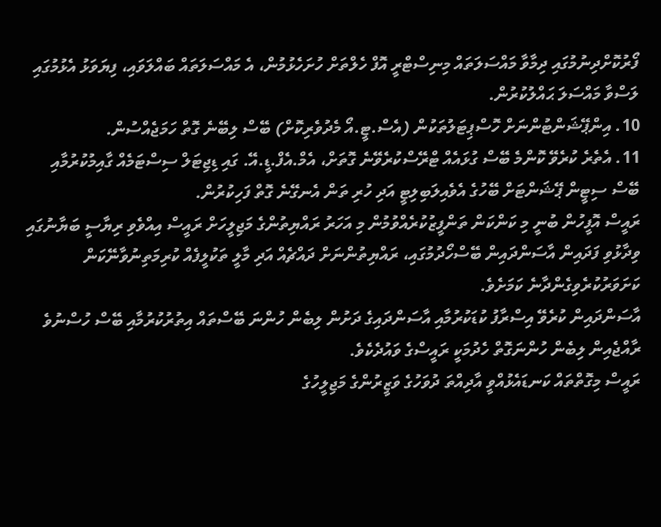ފޯރުކޮށްދިނުމުގައި ދިމާވާ މައްސަލަތައް މިނިސްޓްރީ އޮފް ހެލްތަށް ހުށަހެޅުމުން، އެ މައްސަލަތައް ބައްލަވައި، ފިޔަވަޅު އެޅުމުގައި ލަސްވާ މައްސަލަ ޙައްލުކުރުން.
10. އިންޕޭޝަންޓުންނަށް ހޮސްޕިޓަލުތަކުން (އެސް.ޓީ.އޯ މެދުވެރިކޮށް) ބޭސް ލިބޭނެ ގޮތް ހަމަޖެއްސުން.
11. އެތެރެ ކުރެވޭ ކޮންމެ ބޭސް ގުޅައެއް ޓްރޭސްކުރެވޭނެ ގޮތަށް، އެމް.އެފް.ޑީ.އޭ. ގައި ޑިޖިޓަލް ސިސްޓަމެއް ގާއިމުކުރުމާއި ބޭސް ސިޓީން ޕޭޝަންޓަށް ބޭހުގެ އެވެއިލަބިލިޓީ އަދި ހުރި ތަން އެނގޭނެ ގޮތް ފަހިކުރުން.
ރައީސް އޮފީހުން ބުނީ މި ކަންކަން ތަންފީޒުކުރެއްވުމުން މި އަހަރު ރައްޔިތުންގެ މަޖިލީހަށް ރައީސް އިއްވެވި ރިޔާސީ ބަޔާނުގައި ވިދާޅުވި ފަދައިން އާސަންދައިން ބޭސްހޯދުމުގައި، ރައްޔިތުންނަށް ދައްޗެއް އަދި މާލީ ތަކުލީފެއް ކުރިމަތިނުވާނޭކަން ކަށަވަރުކުރެވިގެންދާނެ ކަމަށެވެ.
އާސަންދައިން ކުރެވޭ އިސްރާފު ކުޑަކުރުމާއި އާސަންދައިގެ ދަށުން ލިބެން ހުންނަ ބޭސްތައް އިތުރުކުރުމާއި ބޭސް ހުސްނުވެ ރާއްޖެއިން ލިބެން ހުންނަގޮތް ހެދުމަކީ ރައީސްގެ ވައުދެކެވެ.
ރައީސް މިގޮތްތައް ކަނޑައެޅުއްވީ އާދިއްތަ ދުވަހުގެ ވަޒީރުންގެ މަޖިލީހުގެ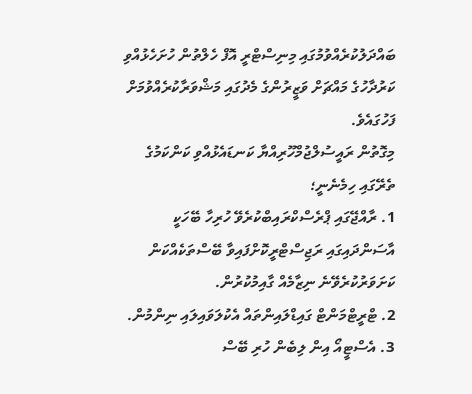ބައްދަލުކުރެއްވުމުގައި މިނިސްޓްރީ އޮފް ހެލްތުން ހުށަހެޅުއްވި ކަރުދާހުގެ މައްޗަށް ވަޒީރުންގެ މެދުގައި މަޝްވަރާކުރެއްވުމަށް ފަހުގައެވެ.
މިގޮތުން ރައީސުލްޖުމްހޫރިއްޔާ ކަނޑައެޅުއްވި ކަންކަމުގެ ތެރޭގައި ހިމެނެނީ؛
1. ރާއްޖޭގައި ޕްރެސްކްރައިބްކުރެވޭ ހުރިހާ ބޭހަކީ އާސަންދައިގައި ރަޖިސްޓްރީކޮށްފައިވާ ބޭސްތަކެއްކަން ކަށަވަރުކުރެވޭނެ ނިޒާމެއް ގާއިމުކުރުން.
2. ޓްރީޓްމަންޓް ގައިޑްލައިންތައް އެކުލަވައިލައި ނިންމުން.
3. އެސްޓީއޯ އިން ލިބެން ހުރި ބޭސް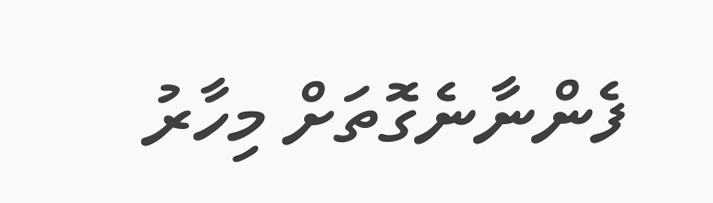ފެންނާނެގޮތަށް މިހާރު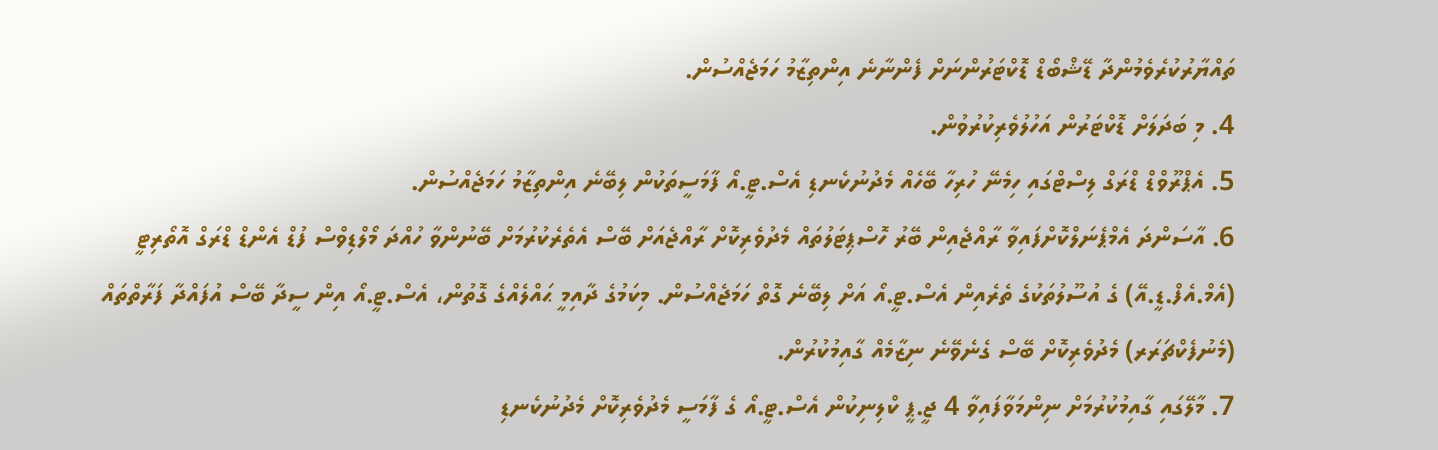ތައްޔާރުކުރެވެމުންދާ ޑޭޝްބޯޑް ޑޮކްޓަރުންނަށް ފެންނާނެ އިންތިޒާމު ހަމަޖެއްސުން.
4. މި ބަދަލަށް ޑޮކްޓަރުން އަހުލުވެރިކުރުވުން.
5. އެޕްރޫވްޑް ޑްރަގް ލިސްޓްގައި ހިމެނޭ ހުރިހާ ބޭހެއް މެދުނުކެނޑި އެސް.ޓީ.އޯ ފާމަސީތަކުން ލިބޭނެ އިންތިޒާމު ހަމަޖެއްސުން.
6. އާސަންދަ އެމްޕެނަލްކޮށްފައިވާ ރާއްޖެއިން ބޭރު ހޮސްޕިޓަލުތައް މެދުވެރިކޮށް ރާއްޖެއަށް ބޭސް އެތެރެކުރުމަށް ބޭނުންވާ ހުއްދަ މޯލްޑިވްސް ފުޑް އެންޑް ޑްރަގް އޮތޯރިޓީ (އެމް.އެފް.ޑީ.އޭ) ގެ އުސޫލުތަކުގެ ތެރެއިން އެސް.ޓީ.އޯ އަށް ލިބޭނެ ގޮތް ހަމަޖެއްސުން. މިކަމުގެ ދާއިމީ ޙައްލެއްގެ ގޮތުން، އެސް.ޓީ.އޯ އިން ސީދާ ބޭސް އުފައްދާ ފަރާތްތައް (މެނުފެކްޗަރަރ) މެދުވެރިކޮށް ބޭސް ގެނެވޭނެ ނިޒާމެއް ގާއިމުކުރުން.
7. މާލޭގައި ގާއިމުކުރުމަށް ނިންމަވާފައިވާ 4 ޖީ.ޕީ ކްލިނިކުން އެސް.ޓީ.އޯ ގެ ފާމަސީ މެދުވެރިކޮށް މެދުނުކެނޑި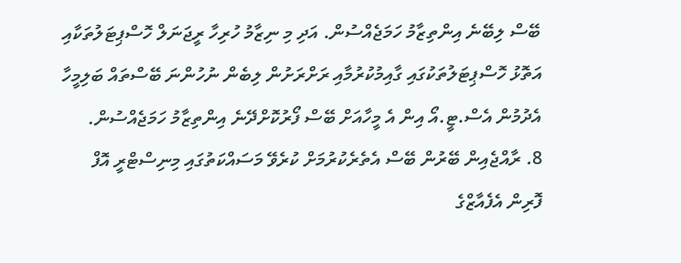ބޭސް ލިބޭނެ އިންތިޒާމު ހަމަޖެއްސުން. އަދި މި ނިޒާމު ހުރިހާ ރީޖަނަލް ހޮސްޕިޓަލުތަކާއި އަތޮޅު ހޮސްޕިޓަލުތަކުގައި ގާއިމުކުރުމާއި ރަށްރަށުން ލިބެން ނުހުންނަ ބޭސްތައް ބަލިމީހާ އެދުމުން އެސް.ޓީ.އޯ އިން އެ މީހާއަށް ބޭސް ފޯރުކޮށްދޭނެ އިންތިޒާމު ހަމަޖެއްސުން.
8. ރާއްޖެއިން ބޭރުން ބޭސް އެތެރެކުރުމަށް ކުރެވޭ މަސައްކަތުގައި މިނިސްޓްރީ އޮފް ފޮރިން އެފެއާޒްގެ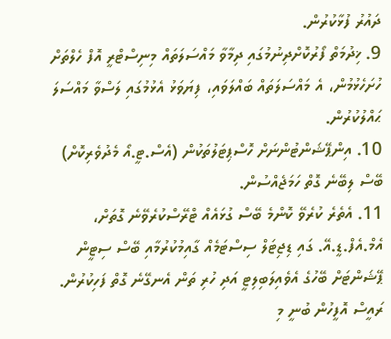ދައުރު ފުޅާކުރުން.
9. ޚިދުމަތް ފޯރުކޮށްދިނުމުގައި ދިމާވާ މައްސަލަތައް މިނިސްޓްރީ އޮފް ހެލްތަށް ހުށަހެޅުމުން، އެ މައްސަލަތައް ބައްލަވައި، ފިޔަވަޅު އެޅުމުގައި ލަސްވާ މައްސަލަ ޙައްލުކުރުން.
10. އިންޕޭޝަންޓުންނަށް ހޮސްޕިޓަލުތަކުން (އެސް.ޓީ.އޯ މެދުވެރިކޮށް) ބޭސް ލިބޭނެ ގޮތް ހަމަޖެއްސުން.
11. އެތެރެ ކުރެވޭ ކޮންމެ ބޭސް ގުޅައެއް ޓްރޭސްކުރެވޭނެ ގޮތަށް، އެމް.އެފް.ޑީ.އޭ. ގައި ޑިޖިޓަލް ސިސްޓަމެއް ގާއިމުކުރުމާއި ބޭސް ސިޓީން ޕޭޝަންޓަށް ބޭހުގެ އެވެއިލަބިލިޓީ އަދި ހުރި ތަން އެނގޭނެ ގޮތް ފަހިކުރުން.
ރައީސް އޮފީހުން ބުނީ މި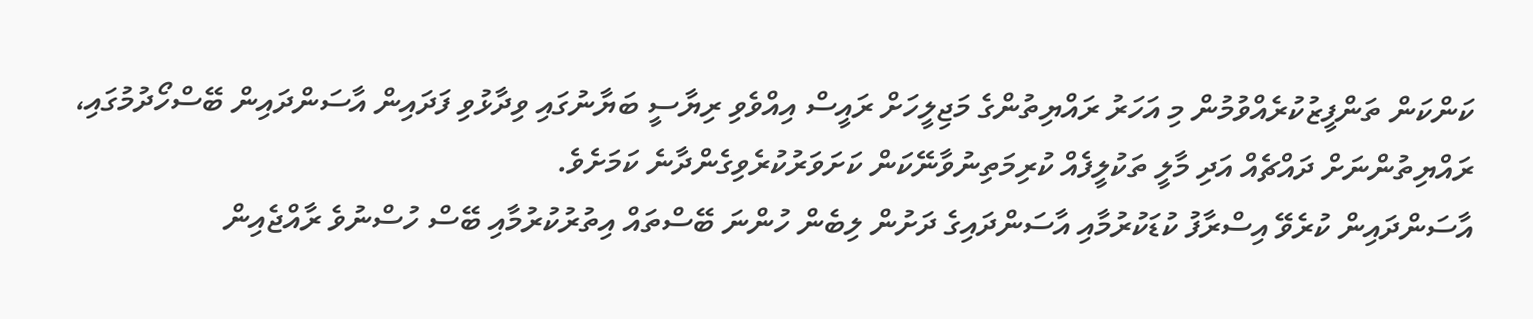ކަންކަން ތަންފީޒުކުރެއްވުމުން މި އަހަރު ރައްޔިތުންގެ މަޖިލީހަށް ރައީސް އިއްވެވި ރިޔާސީ ބަޔާނުގައި ވިދާޅުވި ފަދައިން އާސަންދައިން ބޭސްހޯދުމުގައި، ރައްޔިތުންނަށް ދައްޗެއް އަދި މާލީ ތަކުލީފެއް ކުރިމަތިނުވާނޭކަން ކަށަވަރުކުރެވިގެންދާނެ ކަމަށެވެ.
އާސަންދައިން ކުރެވޭ އިސްރާފު ކުޑަކުރުމާއި އާސަންދައިގެ ދަށުން ލިބެން ހުންނަ ބޭސްތައް އިތުރުކުރުމާއި ބޭސް ހުސްނުވެ ރާއްޖެއިން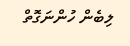ލިބެން ހުންނަގޮތް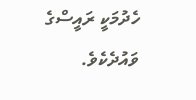ހެދުމަކީ ރައީސްގެ ވައުދެކެވެ.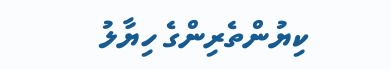ކިޔުންތެރިންގެ ހިޔާލު